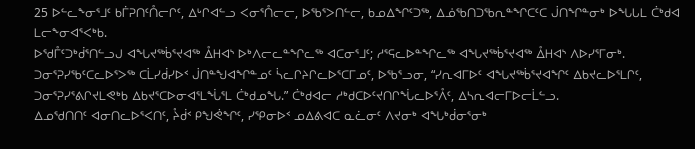25 ᐅᓪᓚᖕᓂᕐᒧᑦ ᑲᒦᕈᑎᑦᑍᓕᒋᑦ, ᐃᒡᒋᐊᓪᓗ ᐸᓂᕐᑍᓕᓕ, ᐅᖃᕐᐳᑎᓪᓕ, ᑲᓄᐃᖏᑦᑐᖅ, ᐃᓅᖃᑎᑐᖃᕆᓐᖏᑕᑦᑕ ᒎᑎᖏᓐᓂᒃ ᐅᖓᒐᒪ ᑖᒃᑯᐊ ᒪᓕᖕᓂᐊᕐᐸᒃᑲ.
ᐅᖁᒤᑦᑐᒃᑰᕐᑎᓪᓗᒍ ᐊᖓᔪᖅᑳᕐᔪᐊᖅ ᐂᕼᐊᔅ ᐅᒃᐱᓕᓚᓐᖏᓚᖅ ᐊᑕᓂᕐᒧᑦ; ᓱᕐᕋᓚᐅᓐᖏᓚᖅ ᐊᖓᔪᖅᑳᕐᔪᐊᖅ ᐂᕼᐊᔅ ᐱᐅᓯᕐᒥᓂᒃ.
ᑐᓂᕐᕈᓯᖃᑦᑕᓚᐅᕐᐳᖅ ᑕᒫᓯᑰᓯᐅᑉ ᒎᑎᓐᖑᐊᖏᓐᓄᑦ ᓵᓚᒋᔨᒋᓚᐅᕐᑕᒥᓄᑦ, ᐅᖃᕐᓗᓂ, “ᓯᕆᐊᒥᐅᑦ ᐊᖓᔪᖅᑳᕐᔪᐊᖏᑦ ᐃᑲᔪᓚᐅᕐᒪᒋᑦ, ᑐᓂᕐᕈᓯᕐᕕᒋᔪᒪᕙᒃᑲ ᐃᑲᔪᕐᑕᐅᓂᐊᕐᒪᖔᕐᒪ ᑖᒃᑯᓄᖓ.” ᑖᒃᑯᐊᓕ ᓱᒃᑯᑕᐅᑦᔪᑎᒋᖔᓚᐅᕐᐰᑦ, ᐃᓴᕆᐊᓕᒥᐅᓕᒫᓪᓗ.
ᐃᓄᖁᑎᑎᑦ ᐊᓂᑎᓚᐅᕐᐸᑎᑦ, ᔧᑰᑉ ᑭᖑᕚᖏᑦ, ᓯᕿᓂᐅᑉ ᓄᐃᕕᐊᑕ ᓇᓛᓂᑦ ᐱᔪᓂᒃ ᐊᖓᒃᑰᓂᕐᓂᒃ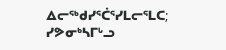ᐃᓕᖅᑯᓯᕐᑖᕐᓯᒪᓕᕐᒪᑕ; ᓯᕗᓂᒃᓴᒥᒡᓗ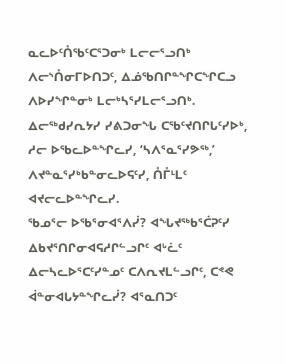ᓇᓚᐅᑦᑍᖃᑦᑕᕐᑐᓂᒃ ᒪᓕᓕᕐᓗᑎᒃ ᐱᓕᔅᑍᓂᒥᐅᑎᑐᑦ, ᐃᓅᖃᑎᒋᓐᖏᑕᖏᑕᓗ ᐱᐅᓯᖏᓐᓂᒃ ᒪᓕᒃᓴᕐᓯᒪᓕᕐᓗᑎᒃ.
ᐃᓕᖅᑯᓯᕆᔭᓯ ᓯᕕᑐᓂᖓ ᑕᖃᑦᔪᑎᒋᒐᑦᓯᐅᒃ, ᓱᓕ ᐅᖃᓚᐅᓐᖏᓚᓯ, ‘ᓴᐱᕐᓇᕐᓯᕗᖅ,’ ᐱᔪᓐᓇᕐᓯᒃᑲᓐᓂᓚᐅᕋᑦᓯ, ᑍᒤᒻᒪᑦ ᐊᔪᓕᓚᐅᓐᖏᓚᓯ.
ᖃᓄᕐᓕ ᐅᖃᕐᓂᐊᕐᐱᓰ? ᐊᖓᔪᖅᑲᕐᑖᕈᑦᓯ ᐃᑲᔪᕐᑎᒋᓂᐊᕋᓱᒋᓪᓗᒋᑦ ᐊᒡᓛᑦ ᐃᓕᓴᓚᐅᕐᑕᑦᓯᓐᓄᑦ ᑕᐱᕆᔪᒪᓪᓗᒋᑦ, ᑕᕝᕙ ᐋᓐᓂᐊᒐᔭᓐᖏᓚᓰ? ᐊᕐᓇᑎᑐᑦ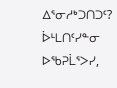ᐃᕐᓂᓱᒃᑐᑎᑐᑦ?
ᐆᒻᒪᑎᑦᓯᓐᓂ ᐅᖃᕈᒫᕐᐳᓯ,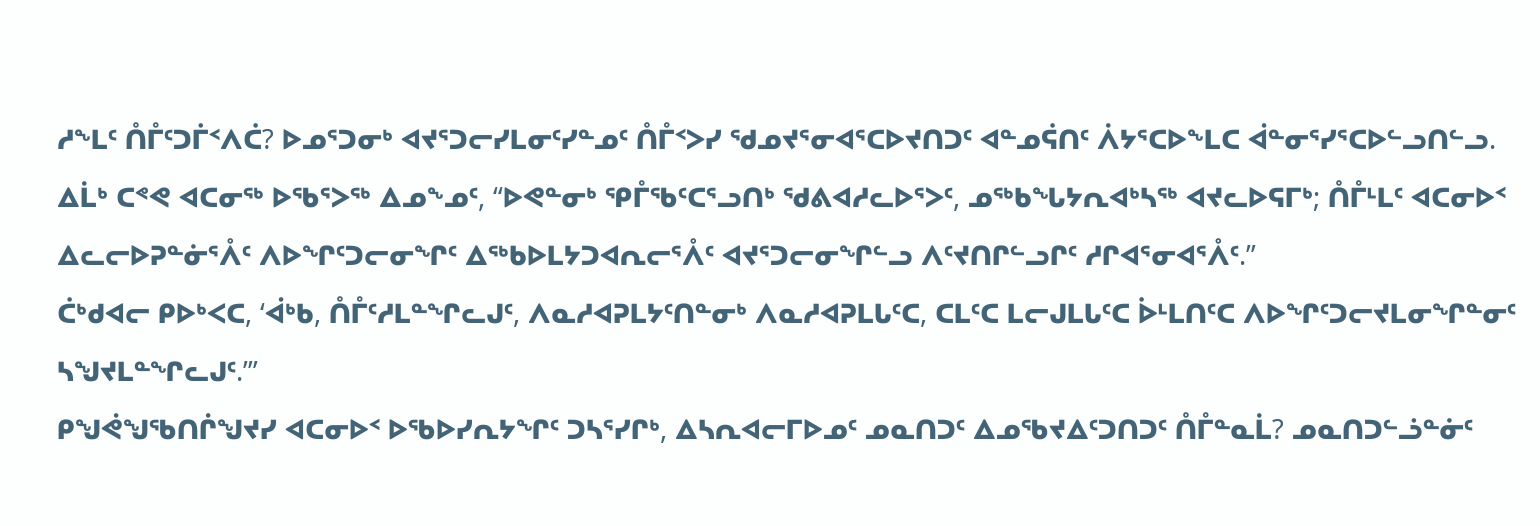ᓱᖕᒪᑦ ᑍᒤᑦᑐᒦᑉᐱᑖ? ᐅᓄᕐᑐᓂᒃ ᐊᔪᕐᑐᓕᓯᒪᓂᑦᓯᓐᓄᑦ ᑍᒤᑉᐳᓯ ᖁᓄᔪᕐᓂᐊᕐᑕᐅᔪᑎᑐᑦ ᐊᓐᓄᕌᑎᑦ ᐲᔭᕐᑕᐅᖕᒪᑕ ᐋᓐᓂᕐᓯᕐᑕᐅᓪᓗᑎᓪᓗ.
ᐃᒫᒃ ᑕᕝᕙ ᐊᑕᓂᖅ ᐅᖃᕐᐳᖅ ᐃᓄᖕᓄᑦ, “ᐅᕙᓐᓂᒃ ᕿᒤᖃᑦᑕᕐᓗᑎᒃ ᖁᕕᐊᓱᓚᐅᕐᐳᑦ, ᓄᖅᑲᖓᔭᕆᐊᒃᓴᖅ ᐊᔪᓚᐅᕋᒥᒃ; ᑍᒤᒻᒪᑦ ᐊᑕᓂᐅᑉ ᐃᓚᓕᐅᕈᓐᓃᕐᐰᑦ ᐱᐅᖏᑦᑐᓕᓂᖏᑦ ᐃᖅᑲᐅᒪᔭᑐᐊᕆᓕᕐᐰᑦ ᐊᔪᕐᑐᓕᓂᖏᓪᓗ ᐱᑦᔪᑎᒋᓪᓗᒋᑦ ᓱᒋᐊᕐᓂᐊᕐᐰᑦ.”
ᑖᒃᑯᐊᓕ ᑭᐅᒃᐸᑕ, ‘ᐋᒃᑲ, ᑍᒤᑦᓱᒪᓐᖏᓚᒍᑦ, ᐱᓇᓱᐊᕈᒪᔭᑦᑎᓐᓂᒃ ᐱᓇᓱᐊᕈᒪᒐᑦᑕ, ᑕᒪᑦᑕ ᒪᓕᒍᒪᒐᑦᑕ ᐆᒻᒪᑎᑦᑕ ᐱᐅᖏᑦᑐᓕᔪᒪᓂᖏᓐᓂᑦ ᓴᖑᔪᒪᓐᖏᓚᒍᑦ.’”
ᑭᖑᕚᖑᖃᑎᒌᖑᔪᓯ ᐊᑕᓂᐅᑉ ᐅᖃᐅᓯᕆᔭᖏᑦ ᑐᓴᕐᓯᒋᒃ, ᐃᓴᕆᐊᓕᒥᐅᓄᑦ ᓄᓇᑎᑐᑦ ᐃᓄᖃᔪᐃᑦᑐᑎᑐᑦ ᑍᒤᓐᓇᒫ? ᓄᓇᑎᑐᓪᓘᓐᓃᑦ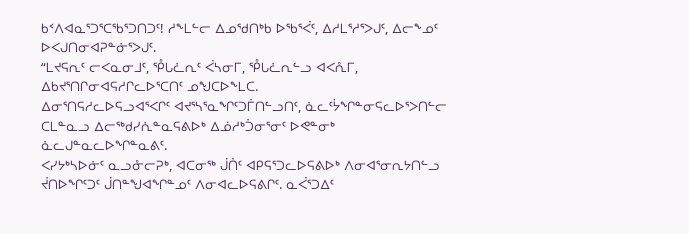ᑲᑉᐱᐊᓇᕐᑐᕐᑕᖃᕐᑐᑎᑐᑦ! ᓱᖕᒪᓪᓕ ᐃᓄᖁᑎᒃᑲ ᐅᖃᕐᐹᑦ, ᐃᓱᒪᕐᓱᕐᐳᒍᑦ, ᐃᓕᖕᓄᑦ ᐅᐸᒍᑎᓂᐊᕈᓐᓃᕐᐳᒍᑦ.
“ᒪᔪᕋᕆᑦ ᓕᐸᓇᓂᒧᑦ, ᕾᒐᓛᕆᑦ ᐹᓴᓂᒥ, ᕾᒐᓛᕆᓪᓗ ᐊᐸᕅᒥ, ᐃᑲᔪᕐᑎᒋᓂᐊᕋᓱᒋᓚᐅᕐᑕᑎᑦ ᓄᖑᑕᐅᖕᒪᑕ.
ᐃᓂᕐᑎᕋᓱᓚᐅᕋᓗᐊᕐᐸᒋᑦ ᐊᔪᕐᓴᕐᓇᖏᑦᑐᒦᑎᓪᓗᑎᑦ, ᓈᓚᑦᔮᖏᓐᓂᕋᓚᐅᕐᐳᑎᓪᓕ ᑕᒪᓐᓇᓗ ᐃᓕᖅᑯᓯᕇᓐᓇᕋᕕᐅᒃ ᐃᓅᓱᒃᑑᓂᕐᓂᑦ ᐅᕙᓐᓂᒃ ᓈᓚᒍᓐᓇᓚᐅᖏᓐᓇᕕᑦ.
ᐸᓯᔭᒃᓴᐅᓃᑦ ᓇᓗᓁᓕᕈᒃ, ᐊᑕᓂᖅ ᒎᑏᑦ ᐊᑭᕋᕐᑐᓚᐅᕋᕕᐅᒃ ᐱᓂᐊᕐᓂᕆᔭᑎᓪᓗ ᔫᑎᐅᖏᑦᑐᑦ ᒎᑎᓐᖑᐊᖏᓐᓄᑦ ᐱᓂᐊᓚᐅᕋᕕᒋᑦ. ᓇᐹᕐᑐᐃᑦ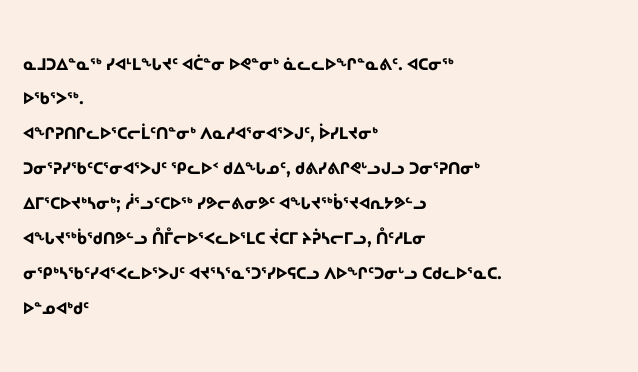ᓇᒧᑐᐃᓐᓇᖅ ᓯᐊᒻᒪᖓᔪᑦ ᐊᑖᓐᓂ ᐅᕙᓐᓂᒃ ᓈᓚᓚᐅᖏᓐᓇᕕᑦ. ᐊᑕᓂᖅ ᐅᖃᕐᐳᖅ.
ᐊᖏᕈᑎᒋᓚᐅᕐᑕᓕᒫᑦᑎᓐᓂᒃ ᐱᓇᓱᐊᕐᓂᐊᕐᐳᒍᑦ, ᐆᓯᒪᔪᓂᒃ ᑐᓂᕐᕈᓯᖃᑦᑕᕐᓂᐊᕐᐳᒍᑦ ᕿᓚᐅᑉ ᑯᐃᖓᓄᑦ, ᑯᕕᓯᕕᒋᕙᒡᓗᒍᓗ ᑐᓂᕐᕈᑎᓂᒃ ᐃᒥᕐᑕᐅᔪᒃᓴᓂᒃ; ᓲᕐᓗᑦᑕᐅᖅ ᓯᕗᓕᕕᓂᕗᑦ ᐊᖓᔪᖅᑳᕐᔪᐊᕆᔭᕗᓪᓗ ᐊᖓᔪᖅᑳᖁᑎᕗᓪᓗ ᑍᒤᓕᐅᕐᐸᓚᐅᕐᒪᑕ ᔫᑕᒥ ᔨᕉᓴᓕᒥᓗ, ᑍᑦᓱᒪᓂ ᓂᕿᒃᓴᖃᑦᓯᐊᕐᐸᓚᐅᕐᐳᒍᑦ ᐊᔪᕐᓴᕐᓇᕐᑐᕐᓯᐅᕋᑕᓗ ᐱᐅᖏᑦᑐᓂᒡᓗ ᑕᑯᓚᐅᕐᓇᑕ.
ᐅᓐᓄᐊᒃᑯᑦ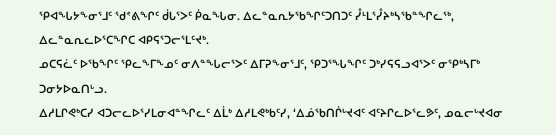ᕿᐊᖓᔭᖕᓂᕐᒧᑦ ᖁᕝᕕᖏᑦ ᑰᒐᕐᐳᑦ ᑮᓇᖓᓂ. ᐃᓚᓐᓇᕆᔭᖃᖏᑦᑐᑎᑐᑦ ᓮᒻᒪᕐᓮᔨᒃᓴᖃᓐᖏᓚᖅ, ᐃᓚᓐᓇᕆᓚᐅᕐᑕᖏᑕ ᐊᑭᕋᕐᑐᓕᕐᒪᑦᔪᒃ.
ᓄᑕᕋᓛᑦ ᐅᖃᖏᑦ ᕿᓚᖕᒥᖕᓄᑦ ᓂᐱᓐᖓᓕᕐᐳᑦ ᐃᒥᕈᖕᓂᕐᒧᑦ, ᕿᑐᕐᖓᖏᑦ ᑐᒃᓯᕋᕋᓗᐊᕐᐳᑦ ᓂᕿᒃᓴᒥᒃ ᑐᓂᔭᐅᓇᑎᒡᓗ.
ᐃᓱᒪᒋᕙᒃᑕᓯ ᐊᑐᓕᓚᐅᕐᓯᒪᓂᐊᓐᖏᓚᑦ ᐃᒫᒃ ᐃᓱᒪᕙᒃᑲᑦᓯ, ‘ᐃᓅᖃᑎᒌᒡᔪᐊᑦ ᐊᑦᔨᒋᓚᐅᕐᓚᕗᑦ, ᓄᓇᓕᒡᔪᐊᓂ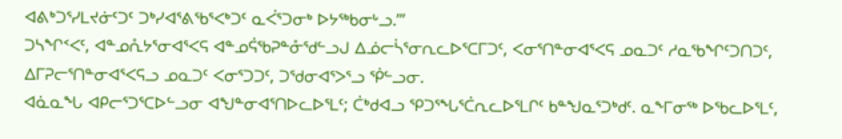ᐊᕕᒃᑐᕐᓯᒪᔪᓃᑦᑐᑦ ᑐᒃᓯᐊᕐᕕᖃᕐᐸᒃᑐᑦ ᓇᐹᕐᑐᓂᒃ ᐅᔭᖅᑲᓂᒡᓗ.’”
ᑐᓴᖏᑉᐸᑦ, ᐊᓐᓄᕅᔭᕐᓂᐊᕐᐸᕋ ᐊᓐᓄᕌᖃᕈᓐᓁᖁᓪᓗᒍ ᐃᓅᓕᓵᕐᓂᕆᓚᐅᕐᑕᒥᑐᑦ, ᐸᓂᕐᑎᓐᓂᐊᕐᐸᕋ ᓄᓇᑐᑦ ᓱᓇᖃᖏᑦᑐᑎᑐᑦ, ᐃᒥᕈᓕᕐᑎᓐᓂᐊᕐᐸᕋᓗ ᓄᓇᑐᑦ ᐸᓂᕐᑐᑐᑦ, ᑐᖁᓂᐊᕐᐳᕐᓗ ᖀᓪᓗᓂ.
ᐊᓈᓇᖓ ᐊᑭᓕᕐᑐᕐᑕᐅᓪᓗᓂ ᐊᖑᓐᓂᐊᕐᑎᐅᓚᐅᕐᒪᑦ; ᑖᒃᑯᐊᓗ ᕿᑐᕐᖓᕐᑖᕆᓚᐅᕐᒪᒋᑦ ᑲᓐᖑᓇᕐᑐᒃᑯᑦ. ᓇᖕᒥᓂᖅ ᐅᖃᓚᐅᕐᒪᑦ,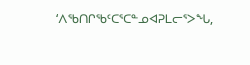‘ᐱᖃᑎᒋᖃᑦᑕᕐᑕᓐᓄᐊᕈᒪᓕᕐᐳᖓ,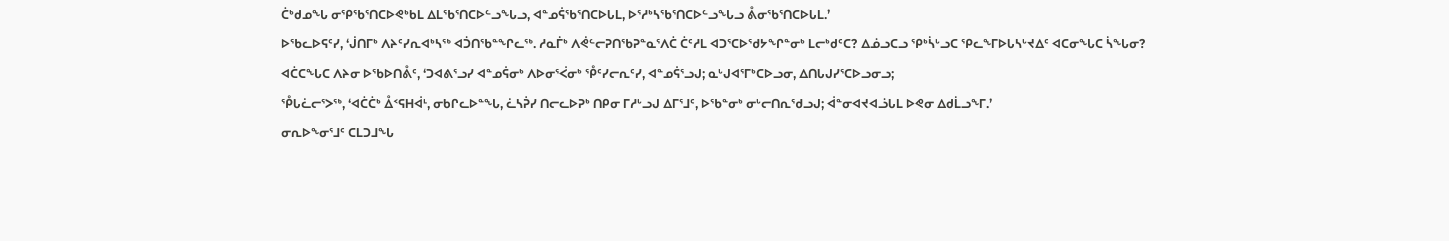ᑖᒃᑯᓄᖓ ᓂᕿᖃᕐᑎᑕᐅᕙᒃᑲᒪ ᐃᒪᖃᕐᑎᑕᐅᓪᓗᖓᓗ, ᐊᓐᓄᕌᖃᕐᑎᑕᐅᒐᒪ, ᐅᕐᓱᒃᓴᖃᕐᑎᑕᐅᓪᓗᖓᓗ ᕔᓂᖃᕐᑎᑕᐅᒐᒪ.’
ᐅᖃᓚᐅᕋᑦᓯ, ‘ᒎᑎᒥᒃ ᐱᔨᑦᓯᕆᐊᒃᓴᖅ ᐊᑑᑎᖃᓐᖏᓚᖅ. ᓱᓇᒦᒃ ᐱᕚᓪᓕᕈᑎᖃᕈᓐᓇᕐᐱᑖ ᑖᑦᓱᒪ ᐊᑐᕐᑕᐅᖁᔭᖏᓐᓂᒃ ᒪᓕᒃᑯᑦᑕ? ᐃᓅᓗᑕᓗ ᕿᒃᓵᒡᓗᑕ ᕿᓚᖕᒥᐅᒐᓴᒡᔪᐃᑦ ᐊᑕᓂᖓᑕ ᓵᖓᓂ?
ᐊᑖᑕᖓᑕ ᐱᔨᓂ ᐅᖃᐅᑎᕔᑦ, ‘ᑐᐊᕕᕐᓗᓯ ᐊᓐᓄᕌᓂᒃ ᐱᐅᓂᕐᐹᓂᒃ ᕾᑦᓯᓕᕆᑦᓯ, ᐊᓐᓄᕌᕐᓗᒍ; ᓇᒡᒍᐊᕐᒥᒃᑕᐅᓗᓂ, ᐃᑎᒐᒍᓯᕐᑕᐅᓗᓂᓗ;
ᕾᒐᓛᓕᕐᐳᖅ, ‘ᐊᑖᑖᒃ ᐂᑉᕋᕼᐋᒻ, ᓂᑲᒋᓚᐅᓐᖓ, ᓛᓴᕉᓯ ᑎᓕᓚᐅᕈᒃ ᑎᑭᓂ ᒥᓱᒡᓗᒍ ᐃᒥᕐᒧᑦ, ᐅᖃᓐᓂᒃ ᓂᒡᓕᑎᕆᖁᓗᒍ; ᐋᓐᓂᐊᔪᐊᓘᒐᒪ ᐅᕙᓂ ᐃᑯᒫᓗᖕᒥ.’
ᓂᕆᐅᖕᓂᕐᒧᑦ ᑕᒪᑐᒧᖓ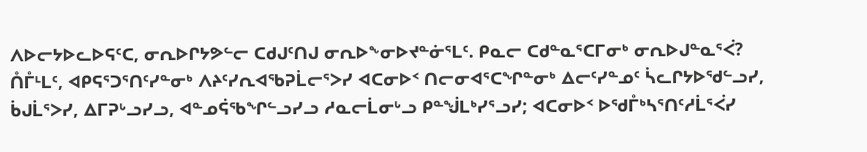ᐱᐅᓕᔭᐅᓚᐅᕋᑦᑕ, ᓂᕆᐅᒋᔭᕗᓪᓕ ᑕᑯᒍᑦᑎᒍ ᓂᕆᐅᖕᓂᐅᔪᓐᓃᕐᒪᑦ. ᑭᓇᓕ ᑕᑯᓐᓇᕐᑕᒥᓂᒃ ᓂᕆᐅᒍᓐᓇᕐᐹ?
ᑍᒤᒻᒪᑦ, ᐊᑭᕋᕐᑐᕐᑎᑦᓯᓐᓂᒃ ᐱᔨᑦᓯᕆᐊᖃᕈᒫᓕᕐᐳᓯ ᐊᑕᓂᐅᑉ ᑎᓕᓂᐊᕐᑕᖏᓐᓂᒃ ᐃᓕᑦᓯᓐᓄᑦ ᓵᓚᒋᔭᐅᖁᓪᓗᓯ, ᑳᒍᒫᕐᐳᓯ, ᐃᒥᕈᒡᓗᓯᓗ, ᐊᓐᓄᕌᖃᖏᓪᓗᓯᓗ ᓱᓇᓕᒫᓂᒡᓗ ᑭᓐᖒᒪᒃᓯᕐᓗᓯ; ᐊᑕᓂᐅᑉ ᐅᖁᒤᒃᓴᕐᑎᑦᓱᒫᕐᐹᓯ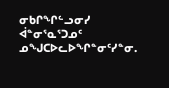ᓂᑲᒋᖏᓪᓗᓂᓯ ᐋᓐᓂᕐᓇᕐᑐᓄᑦ ᓄᖑᑕᐅᓚᐅᖏᓐᓂᑦᓯᓐᓂ.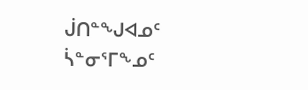ᒎᑎᓐᖑᐊᓄᑦ ᓵᓐᓂᕐᒥᖕᓄᑦ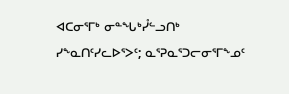ᐊᑕᓂᕐᒥᒃ ᓂᓐᖓᒃᓮᓪᓗᑎᒃ ᓯᖕᓇᑎᑦᓯᓚᐅᕐᐳᑦ; ᓇᕐᕈᓇᕐᑐᓕᓂᕐᒥᖕᓄᑦ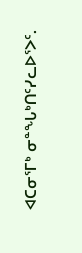ᐊᑕᓂᕐᒥᒃ ᓂᓐᖓᒃᑎᑦᓯᓚᐅᕐᐳᑦ.